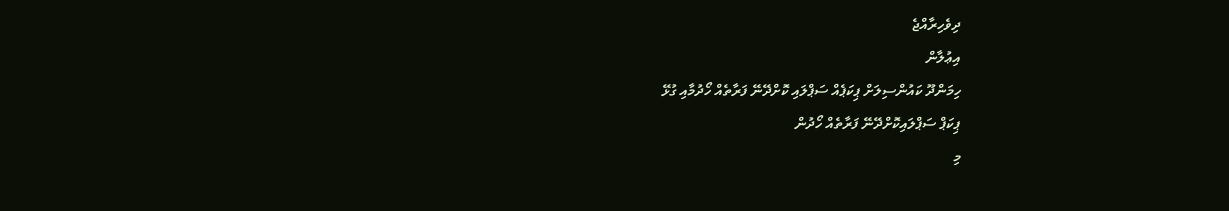ދިވެހިރާއްޖެ
އިޢުލާން
ހިމަންދޫ ކައުންސިލަށް ޕިކަޕެއް ސަޕްލައި ކޮށްދޭނޭ ފަރާތެއް ހޯދުމާއި ގުޅޭ
ޕިކަޕް ސަޕްލައިކޮށްދޭނޭ ފަރާތެއް ހޯދުން
މި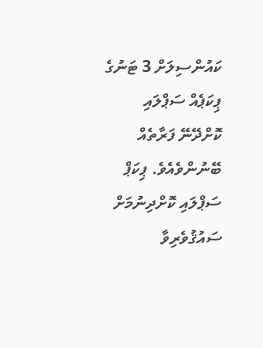ކައުންސިލަށް 3 ޓަނުގެ ޕިކަޕެއް ސަޕްލައި ކޮށްދޭނޭ ފަރާތެއް ބޭނުންވެއެވެ. ޕިކަޕް ސަޕްލައި ކޮށްދިނުމަށް ސައުޤުވެރިވާ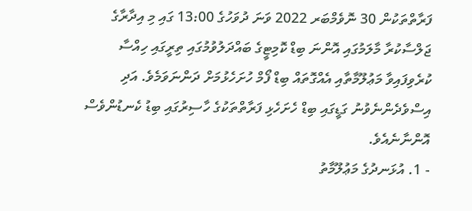ފަރާތްތަކުން 30 ނޮވެމްބަރ 2022 ވަނަ ދުވަހުގެ 13:00 ގައި މި އިދާރާގެ ޖަލްސާކުރާ މާލަމުގައި އޮންނަ ބިޑް ކޮމިޓީގެ ބައްދަލުވުމުގައި ތިރީގައި ހިއްސާ ކުރެވިފައިވާ މަޢުލޫމާތާއި އެއްގޮތައް ބިޑް ފޯމް ހުށަހެޅުމަށް ދަންނަވަމެވެ. އަދި އިސްވެދެންނެވުނު ގަޑީގައި ބިޑް ހެށަހެޅި ފަރާތްތަކުގެ ހާސިރުގައި ބިޑު ކެނޑުންވެސް އޮންނާނެއެވެ.
- 1. އުޅަނދުގެ މަޢުލޫމާތު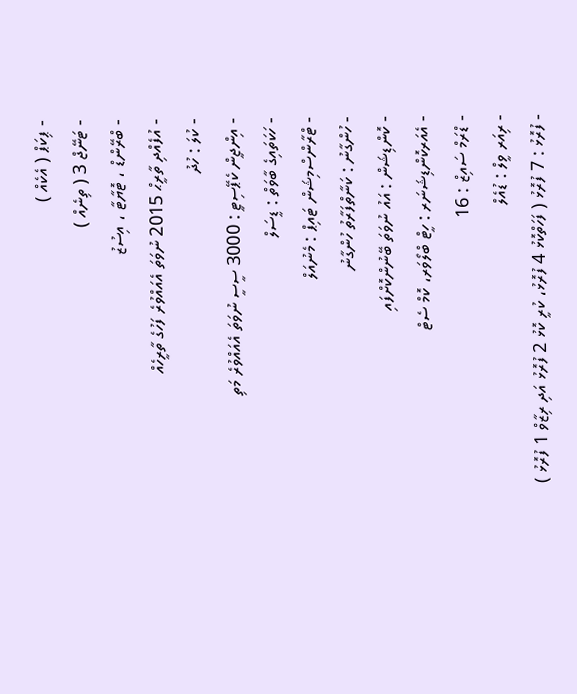- ޕިކަޕް ( އެކެއް )
- ޓަނޭޖް 3 ( ތިނެއް )
- ބްރޭންޑް ، ޓޮޔާޓާ ، އިސުޒު
- އުފެއްދި ތާރީޙް 2015 ނުވަތަ އެއައްވުރެ ފަހުގެ ތާރީހެއް
- ކުލަ : ހުދު
- އިންޖީން ކެޕޭސިޓީ : 3000 ސީސީ ނުވަތަ އެއައްވުރެ މަތި
- ހަކަތައިގެ ބާވަތް : ޑީސަލް
- ޓްރާންސްމިޝަން ޓައިޕް : މެނުއަލް
- ހުންގާނު : ކަނާތްފަރާތު ހުންގާނު
- ކޮންޑިޝަން : އައު ނުވަތަ ބޭނުންކޮށްފައި
- އެއަރކޮންޑިޝަނަރ : ހީޓް ބްލޯވަރ، ކޮމް ސެޓް
- ޑްރަމް ސައިޒް : 16
- ރިއަރ ވީލް : ޑުއެލް
- ފުރޮޅު : 7 ފުރޮޅު ( ފަހަތްކޮޅު 4 ފުރޮޅު، ކުރީ ކޮޅު 2 ފުރޮޅު އަދި ރިޒާވް 1 ފުރޮޅު )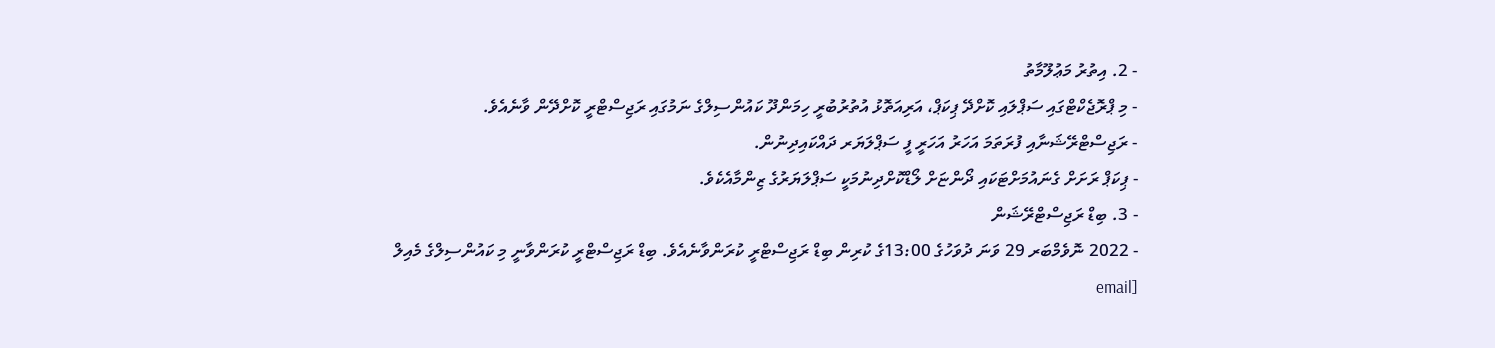- 2. އިތުރު މަޢުލޫމާތު
- މި ޕްރޮޖެކްޓްގައި ސަޕްލައި ކޮށްދޭ ޕިކަޕް، އަރިއަތޮޅު އުތުރުބުރީ ހިމަންދޫ ކައުންސިލްގެ ނަމުގައި ރަޖިސްޓްރީ ކޮށްދޭން ވާނެއެވެ.
- ރަޖިސްޓްރޭޝަނާއި ފުރަތަމަ އަހަރު އަހަރީ ފީ ސަޕްލަޔަރ ދައްކައިދިނުން.
- ޕިކަޕް ރަށަށް ގެނައުމަށްޓަކައި ދޯންޏަށް ލޯޑްކޮށްދިނުމަކީ ސަޕްލަޔަރުގެ ޒިންމާއެކެވެ.
- 3. ބިޑް ރަޖިސްޓްރޭޝަން
- 2022 ނޮވެމްބަރ 29 ވަނަ ދުވަހުގެ 13:00ގެ ކުރިން ބިޑް ރަޖިސްޓްރީ ކުރަންވާނެއެވެ. ބިޑް ރަޖިސްޓްރީ ކުރަންވާނީ މި ކައުންސިލްގެ މެއިލް [email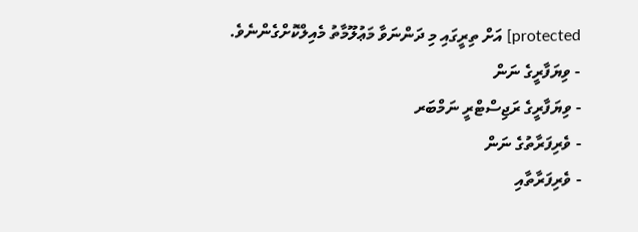protected] އަށް ތިރީގައި މި ދަންނަވާ މަޢުލޫމާތު މެއިލްކޮށްގެންނެވެ.
- ވިޔަފާރީގެ ނަން
- ވިޔަފާރީގެ ރަޖިސްޓްރީ ނަމްބަރ
- ވެރިފަރާތުގެ ނަން
- ވެރިފަރާތާއި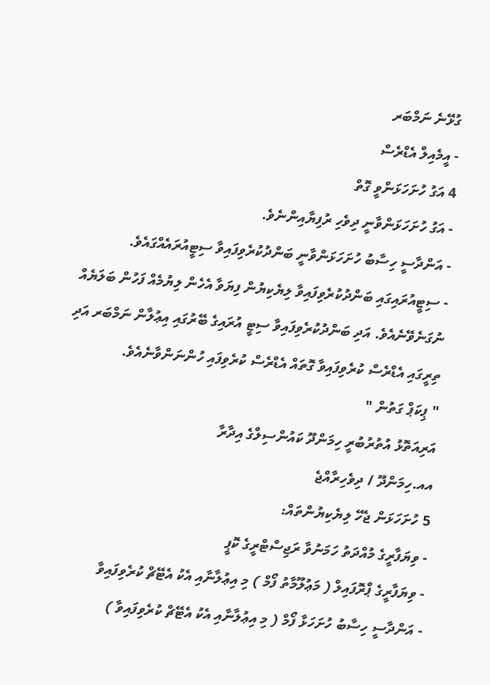ގުޅޭނެ ނަމްބަރ
- އީމެއިލް އެޑްރެސް
4 އަގު ހުށަހަޅަންވީ ގޮތް
- އަގު ހުށަހަޅަންވާނީ ދިވެހި ރުފިޔާއިންނެވެ.
- އަންދާސީ ހިސާބު ހުށަހަޅަންވާނީ ބަންދުކުރެވިފައިވާ ސިޓީއުރައެއްގައެވެ.
- ސިޓީއުރައިގައި ބަންދުކުރެވިފައިވާ ލިޔެކިޔުން ފިޔަވާ އެހެން ލިޔުމެއް ފަހުން ބަލަޔެއް ނުގަނެވޭނެއެވެ. އަދި ބަންދުކުރެވިފައިވާ ސިޓީ އުރައިގެ ބޭރުގައި އިޢުލާން ނަމްބަރ އަދި ތިރީގައި އެޑްރެސް ކުރެވިފައިވާ ގޮތައް އެޑްރެސް ކުރެވިފައި ހުންނަންވާނެއެވެ.
" ޕިކަޕް ގަތުން "
އަރިއަތޮޅު އުތުރުބުރީ ހިމަންދޫ ކައުންސިލްގެ އިދާރާ
އއ.ހިމަންދޫ / ދިވެހިރާއްޖެ
5 ހުށަހަޅަން ޖެހޭ ލިޔެކިޔުންތައް:
- ވިޔަފާރީގެ މުއްދަތު ހަމަނުވާ ރަޖިސްޓްރީގެ ކޮޕީ
- ވިޔަފާރީގެ ޕްރޮފައިލް ( މަޢުލޫމާތު ފޯމް ) މި އިޢުލާނާއި އެކު އެޓޭޗް ކުރެވިފައިވާ
- އަންދާސީ ހިސާބު ހުށަހަޅާ ފޯމް ( މި އިޢުލާނާއި އެކު އެޓޭޗް ކުރެވިފައިވާ )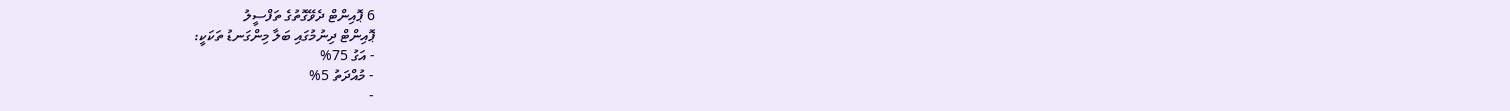6 ޕޮއިންޓް ދެވޭގޮތުގެ ތަފްސީލު
ޕޮއިންޓް ދިނުމުގައި ބަލާ މިންގަނޑު ތަކަކީ:
- އަގު 75%
- މުއްދަތު 5%
-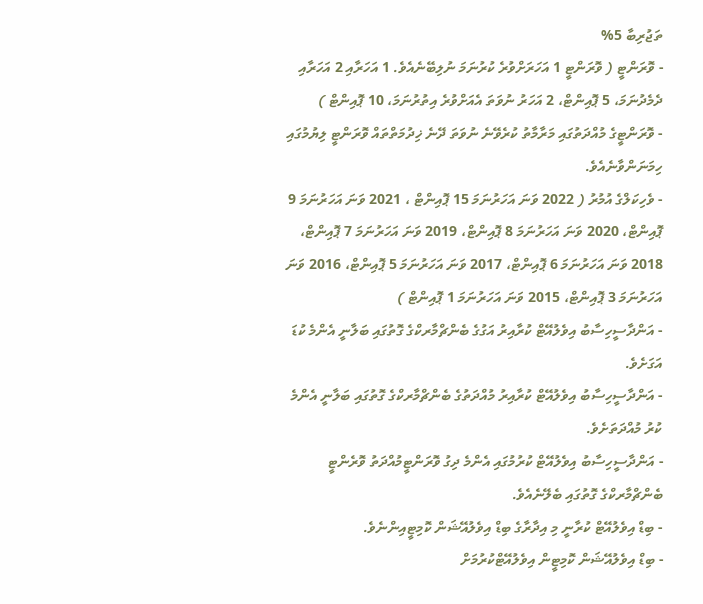ތަޖުރިބާ 5%
- ވޮރަންޓީ ( ވޮރަންޓީ 1 އަހަރަށްވުރެ ކުރުނަމަ ނުލިބޭނެއެވެ. 1 އަހަރާއި 2 އަހަރާއި ދެމެދުނަމަ، 5 ޕޮއިންޓް، 2 އަހަރު ނުވަތަ އެއަށްވުރެ އިތުރުނަމަ، 10 ޕޮއިންޓް )
- ވޮރަންޓީގެ މުއްދަތުގައި މަރާމާތު ކުރެވޭނެ ނުވަތަ ދޭނެ ޚިދުމަތްތައް ވޮރަންޓީ ލިޔުމުގައި ހިމަނަންވާނެއެވެ.
- ވެހިކަލްގެ އުމުރު ( 2022 ވަނަ އަހަރުނަމަ 15 ޕޮއިންޓް ، 2021 ވަނަ އަހަރުނަމަ 9 ޕޮއިންޓް، 2020 ވަނަ އަހަރުނަމަ 8 ޕޮއިންޓް، 2019 ވަނަ އަހަރުނަމަ 7 ޕޮއިންޓް، 2018 ވަނަ އަހަރުނަމަ 6 ޕޮއިންޓް، 2017 ވަނަ އަހަރުނަމަ 5 ޕޮއިންޓް، 2016 ވަނަ އަހަރުނަމަ 3 ޕޮއިންޓް، 2015 ވަނަ އަހަރުނަމަ 1 ޕޮއިންޓް )
- އަންދާސީހިސާބު އިވެލުއޭޓް ކުރާއިރު އަގުގެ ބެންޗްމާރކްގެ ގޮތުގައި ބަލާނީ އެންމެ ކުޑަ އަގަށެވެ.
- އަންދާސީހިސާބު އިވެލުއޭޓް ކުރާއިރު މުއްދަތުގެ ބެންޗްމާރކްގެ ގޮތުގައި ބަލާނީ އެންމެ ކުރު މުއްދަތަށެވެ.
- އަންދާސީހިސާބު އިވެލުއޭޓް ކުރުމުގައި އެންމެ ދިގު ވޮރަންޓީމުއްދަތު ވޮރެންޓީ ބެންޗްމާރކްގެ ގޮތުގައި ބެލޭނެއެވެ.
- ބިޑް އިވެލުއޭޓް ކުރާނީ މި އިދާރާގެ ބިޑް އިވެލުއޭޝަން ކޮމިޓީއިންނެވެ.
- ބިޑް އިވެލުއޭޝަން ކޮމިޓީން އިވެލުއޭޓްކުރުމަށް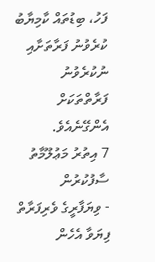ފަހު، ބިޑުތައް ކާމިޔާބު ކުރެވުނު ފަރާތަށާއި ނުކުރެވުނު ފަރާތްތަކަށް އެންގޭނެއެވެ.
7 އިތުރު މަޢުލޫމާތު ސާފުކުރުން
- ވިޔަފާރީގެ ވެރިފަރާތް ފިޔަވާ އެހެން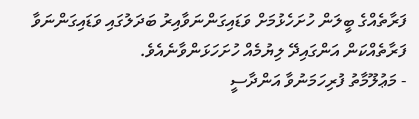ފަރާތެއްގެ ބީލަން ހުށަހެޅުމަށް ވަޑައިގަންނަވާއިރު ބަދަލުގައި ވަޑައިގަންނަވާ ފަރާތެއްކަން އަންގައިދޭ ލިޔުމެއް ހުށަހަޅަންވާނެއެވެ.
- މަޢުލޫމާތު ފުރިހަމަނުވާ އަންދާސީ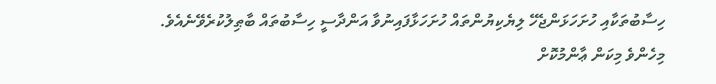ހިސާބުތަކާއި ހުށަހަޅަންޖެހޭ ލިޔެކިޔުންތައް ހުށަހަޅާފައިނުވާ އަންދާސީ ހިސާބުތައް ބާޠިލުކުރެވޭނެއެވެ.
މިހެންވެ މިކަން ޢާންމުކޮށް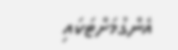އެންގުމަށްޓަކައި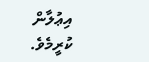އިޢުލާން ކުރީމެވެ.